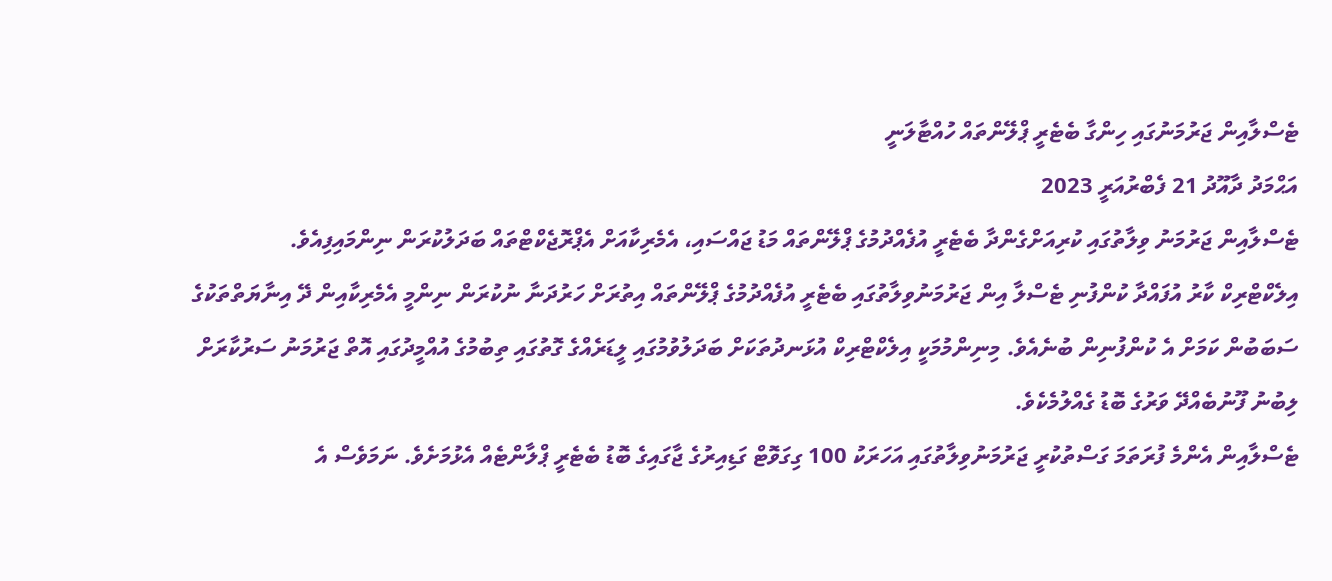ޓެސްލާއިން ޖަރުމަނުގައި ހިންގާ ބެޓެރީ ޕްލޭންތައް ހުއްޓާލަނީ
އަޙްމަދު ދާއޫދު 21 ފެބްރުއަރީ 2023
ޓެސްލާއިން ޖަރުމަނު ވިލާތުގައި ކުރިއަށްގެންދާ ބެޓެރީ އުފެއްދުމުގެ ޕްލޭންތައް މަޑު ޖައްސައި، އެމެރިކާއަށް އެޕްރޮޖެކްޓްތައް ބަދަލުކުރަން ނިންމައިފިއެވެ.
އިލެކްޓްރިކް ކާރު އުފައްދާ ކުންފުނި ޓެސްލާ އިން ޖަރުމަނުވިލާތުގައި ބެޓެރީ އުފެއްދުމުގެ ޕްލޭންތައް އިތުރަށް ހަރުދަނާ ނުކުރަން ނިންމީ އެމެރިކާއިން ދޭ އިނާޔަތްތަކުގެ ސަބަބުން ކަމަށް އެ ކުންފުނިން ބުނެއެވެ. މިނިންމުމަކީ އިލެކްޓްރިކް އުޅަނދުތަކަށް ބަދަލުވުމުގައި ލީޑަރެއްގެ ގޮތުގައި ތިބުމުގެ އުއްމީދުގައި އޮތް ޖަރުމަނު ސަރުކާރަށް ލިބުނު ފޫނުބެއްދޭ ވަރުގެ ބޮޑު ގެއްލުމެކެވެ.
ޓެސްލާއިން އެންމެ ފުރަތަމަ ގަސްތުކުރީ ޖަރުމަނުވިލާތުގައި އަހަރަކު 100 ގިގަވޮޓް ގަޑިއިރުގެ ޖާގައިގެ ބޮޑު ބެޓެރީ ޕްލާންޓެއް އެޅުމަށެވެ. ނަމަވެސް އެ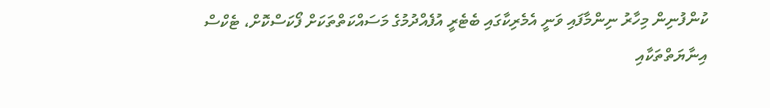ކުންފުނިން މިހާރު ނިންމާފައި ވަނީ އެމެރިކާގައި ބެޓެރީ އުފެއްދުމުގެ މަސައްކަތްތަކަށް ފޯކަސްކޮށް، ޓެކްސް އިނާޔަތްތަކާއި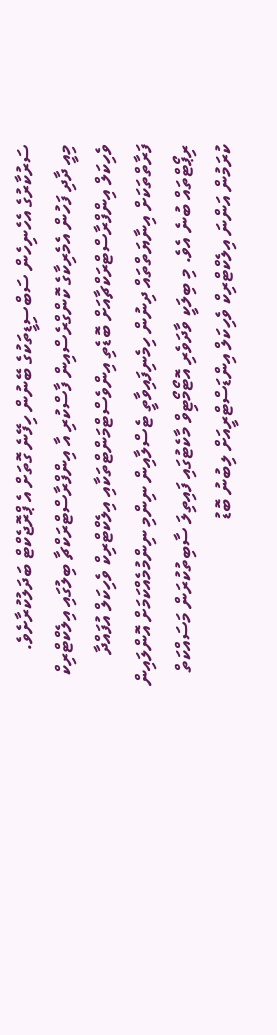ސަރުކާރުގެ އެހެނިހެން ސަބްސިޑީތަކުގެ ބޭނުން ހިފޭނެ ގޮތަށް އެ ޕްރޮޖެކްޓް ބަދަލުކުރާށެވެ.
މިއީ ދާދި ފަހުން އެމެރިކާގެ ކޮންގްރެސްއިން ފާސްކުރި އާ އިންފްރާސްޓްރަކްޗާ ބިލުގައި އިލެކްޓްރިކް ވެހިކަލް އިންފްރާސްޓްރަކްޗާއަށް ބޮޑެތި އިންވެސްޓްމަންޓްތަކާއި އިލެކްޓްރިކް ވެހިކަލް އުފައްދާ ފަރާތްތަކަށް އިނާޔަތްތައް ދިނުން ހިމެނިފައިވާތީ ޓެސްލާއިން ނިންމި ނިންމުމެއްކަމަށް އޮންލައިން ރިޕޯޓްތައް ބުނެ އެވެ. މި ބިލަކީ ވާދަވެރި އޮޓޯމޯޓިވް މާކެޓުގައި ފައިތިލަ ސާބިތުކުރަން މަސައްކަތް ކުރަމުން އަންނަ އިލެކްޓްރިކް ވެހިކަލް އިންޑަސްޓްރީއަށް ލިބުނު ބޮޑު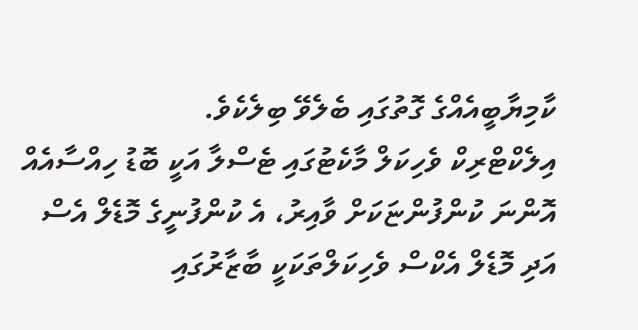ކާމިޔާބީއެއްގެ ގޮތުގައި ބެލެވޭ ބިލެކެވެ.
އިލެކްޓްރިކް ވެހިކަލް މާކެޓުގައި ޓެސްލާ އަކީ ބޮޑު ހިއްސާއެއް އޮންނަ ކުންފުންޏަކަށް ވާއިރު، އެ ކުންފުނީގެ މޮޑެލް އެސް އަދި މޮޑެލް އެކްސް ވެހިކަލްތަކަކީ ބާޒާރުގައި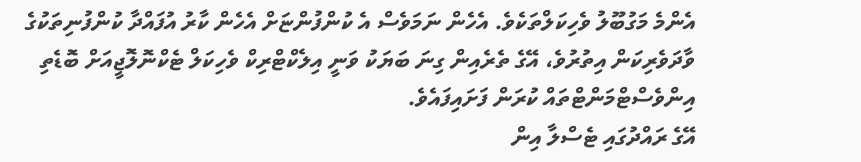އެންމެ މަގުބޫލު ވެހިކަލްތަކެވެ. އެހެން ނަމަވެސް އެ ކުންފުންޏަށް އެހެން ކާރު އުފައްދާ ކުންފުނިތަކުގެ ވާދަވެރިކަން އިތުރުވެ، އޭގެ ތެރެއިން ގިނަ ބަޔަކު ވަނީ އިލެކްޓްރިކް ވެހިކަލް ޓެކްނޮލޮޖީއަށް ބޮޑެތި އިންވެސްޓްމަންޓްތައް ކުރަން ފަށައިފައެވެ.
އޭގެ ރައްދުގައި ޓެސްލާ އިން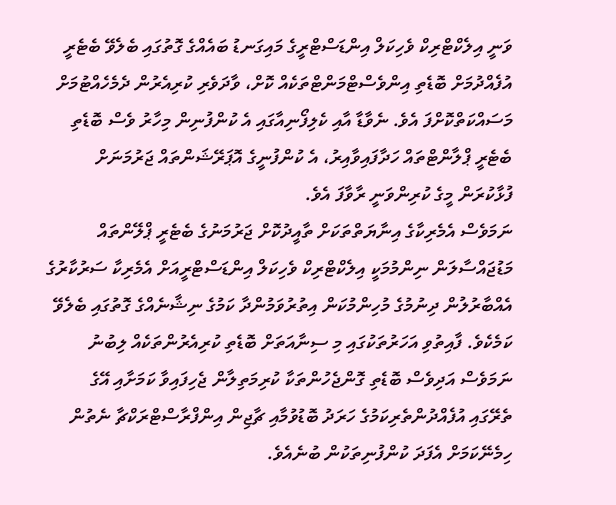ވަނީ އިލެކްޓްރިކް ވެހިކަލް އިންޑަސްޓްރީގެ މައިގަނޑު ބައެއްގެ ގޮތުގައި ބެލެވޭ ބެޓެރީ އުފެއްދުމަށް ބޮޑެތި އިންވެސްޓްމަންޓްތަކެއް ކޮށް، ވާދަވެރި ކުރިއެރުން ދެމެހެއްޓުމަށް މަސައްކަތްކޮށްފަ އެވެ. ނެވާޑާ އާއި ކެލިފޯނިއާގައި އެ ކުންފުނިން މިހާރު ވެސް ބޮޑެތި ބެޓެރީ ޕްލާންޓްތައް ހަދާފައިވާއިރު، އެ ކުންފުނީގެ އޮޕަރޭޝަންތައް ޖަރުމަނަށް ފުޅާކުރަން މީގެ ކުރިންވަނީ ރާވާފަ އެވެ.
ނަމަވެސް އެމެރިކާގެ އިނާޔަތްތަކަށް ތާއީދުކޮށް ޖަރުމަނުގެ ބެޓެރީ ޕްލޭންތައް މަޑުޖައްސާލަން ނިންމުމަކީ އިލެކްޓްރިކް ވެހިކަލް އިންޑަސްޓްރީއަށް އެމެރިކާ ސަރުކާރުގެ އެއްބާރުލުން ދިނުމުގެ މުހިންމުކަން އިތުރުވަމުންދާ ކަމުގެ ނިޝާނެއްގެ ގޮތުގައި ބެލެވޭ ކަމެކެވެ. ފާއިތުވި އަހަރުތަކުގައި މި ސިނާއަތަށް ބޮޑެތި ކުރިއެރުންތަކެއް ލިބުނު ނަމަވެސް އަދިވެސް ބޮޑެތި ގޮންޖެހުންތަކާ ކުރިމަތިލާން ޖެހިފައިވާ ކަމަށާއި އޭގެ ތެރޭގައި އުފެއްދުންތެރިކަމުގެ ހަރަދު ބޮޑުވުމާއި ޗާޖިން އިންފްރާސްޓްރަކްޗާ ނެތުން ހިމެނޭކަމަށް އެފަދަ ކުންފުނިތަކުން ބުނެއެވެ.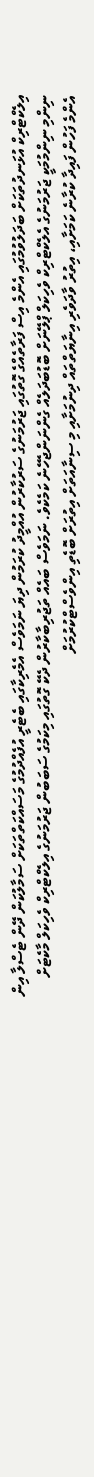އިލެކްޓްރިކް އުޅަނދުތަކަށް ބަދަލުވުމުގައި އެންމެ އިސް ފަރާތެއްގެ ގޮތުގައި ޖަރުމަނުގެ ސަރުކާރުން އުއްމީދު ކުރަމުން ދިޔަ ނަމަވެސް އެމެރިކާގައި ބެޓެރީ އުފެއްދުމުގެ މަސައްކަތްތަކަށް ސަމާލުކަން ދޭން ޓެސްލާ އިން ނިންމި ނިންމުމަކީ ޖަރުމަނުގެ އެލެކްޓްރިކް ވެހިކަލް ޕްލޭނަށް ބޮޑުބަދަލެއް ގެންނަންޖެހޭނެ ކަމެކެވެ. ނަމަވެސް ބައެއް ތަޖުރިބާކާރުން ދެކޭ ގޮތުގައި މިކަމުގެ ސަބަބުން ޖަރުމަނުގެ އިލެކްޓްރިކް ވެހިކަލް މާކެޓަށް އެންމެ ފަހުން ފައިދާ ކުރާނެ ކަމަށާއި، އިތުރު ވާދަވެރި އިނާޔަތްތައް ދިނުމަށާއި މި ސިނާއަތަށް އިތުރަށް ބޮޑެތި އިންވެސްޓްކުރުމަށް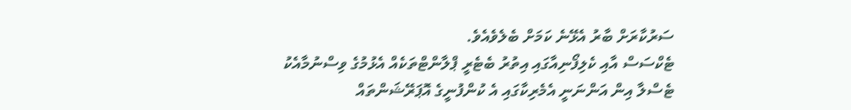ސަރުކާރަށް ބާރު އެޅޭނެ ކަމަށް ބެލެވެއެވެ.
ޓެކްސަސް އާއި ކެލިފޯނިއާގައި އިތުރު ބެޓެރީ ޕްލާންޓްތަކެއް އެޅުމުގެ ވިސްނުމާއެކު ޓެސްލާ އިން އަންނަނީ އެމެރިކާގައި އެ ކުންފުނީގެ އޮޕަރޭޝަންތައް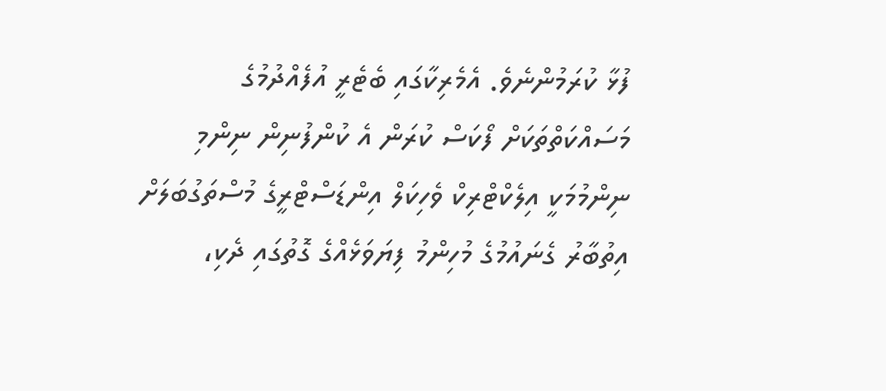ފުޅާ ކުރަމުންނެވެ. އެމެރިކާގައި ބެޓެރީ އުފެއްދުމުގެ މަސައްކަތްތަކަށް ފޯކަސް ކުރަން އެ ކުންފުނިން ނިންމި ނިންމުމަކީ އިލެކްޓްރިކް ވެހިކަލް އިންޑަސްޓްރީގެ މުސްތަގުބަލަށް އިތުބާރު ގެނައުމުގެ މުހިންމު ފިޔަވަޅެއްގެ ގޮތުގައި ދެކި،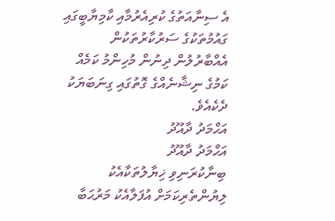އެ ސިނާއަތުގެ ކުރިއެރުމާއި ކާމިޔާބީގައި ގައުމުތަކުގެ ސަރުކާރުތަކުން އެއްބާރުލުން ދިނުން މުހިންމު ކަމެއް ކަމުގެ ނިޝާނެއްގެ ގޮތުގައި ގިނަބަޔަކު ދެކެއެވެ.
އަޙްމަދު ދާއޫދު
އަޙްމަދު ދާއޫދު
ބިނާކުރަނިވި ޚިޔާލުތަކާއެކު ލިޔުންތެރިކަމަށް އުފަލާއެކު މަރުޙަބާ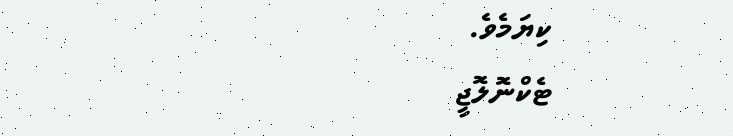ކިޔަމެވެ.
ޓެކްނޮލޮޖީ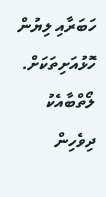ހަބަރާއި ލިޔުން ހޮޅުއަށިތަކަށް.
ލޯތްބާއެކު ދިވެހިން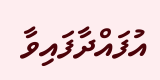އުފައްދާފައިވާ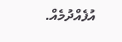އުފެއްދުމެއް.